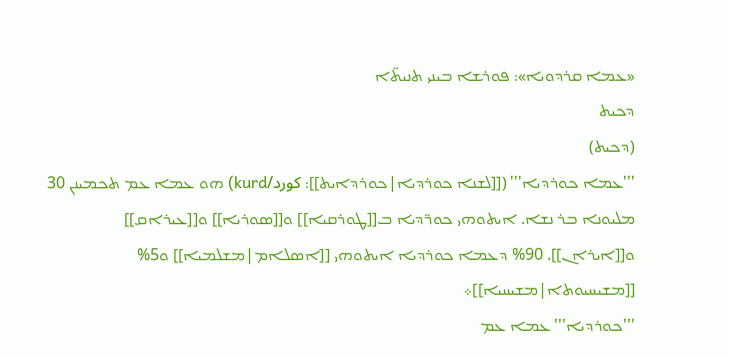«ܥܡܐ ܩܪܕܘܝܐ»: ܦܘܪܫܐ ܒܝܢܝ ܬܢܝܬ̈ܐ
ܕܟܝܬ
(ܕܟܝܬ)
'''ܥܡܐ ܟܘܪܕܝܐ''' ([[ܠܫܢܐ ܟܘܪܕܝܐ|ܟܘܪܕܐܝܬ]]: کورد/kurd) ܗܘ ܥܡܐ ܥܡ ܬܟܡܝܢܢ 30 ܡܠܝܘܢܐ ܒܪ ܢܫܐ. ܐܝܬܘܗܝ ܟܘܪ̈ܕܝܐ ܒ[[ܛܘܪܩܝܐ]] ܘ[[ܣܘܪܝܐ]] ܘ[[ܥܝܪܐܩ]] ܘ[[ܐܝܪܐܢ]]. 90% ܕܥܡܐ ܟܘܪܕܝܐ ܐܝܬܘܗܝ [[ܐܣܠܐܡ|ܡܫܠܡܝܐ]] ܘ5% [[ܡܫܝܚܝܘܬܐ|ܡܫܝܚܝܐ]]܀
'''ܟܘܪܕܝܐ''' ܥܡܐ ܥܡ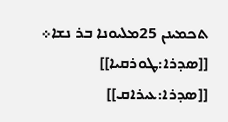ܬܟܡܝܢܢ 25ܡܠܝܘܢܐ ܒܪ ܢܫܐ܀
[[ܣܕܪܐ:ܛܘܪܩܝܐ]]
[[ܣܕܪܐ:ܥܝܪܐܩ]]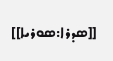[[ܣܕܪܐ:ܣܘܪܝܐ]]